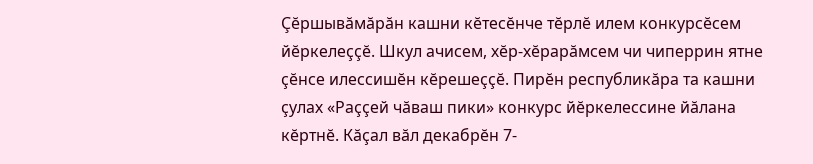Çĕршывăмăрăн кашни кĕтесĕнче тĕрлĕ илем конкурсĕсем йĕркелеççĕ. Шкул ачисем, хĕр-хĕрарăмсем чи чиперрин ятне çĕнсе илессишĕн кĕрешеççĕ. Пирĕн республикăра та кашни çулах «Раççей чăваш пики» конкурс йĕркелессине йăлана кĕртнĕ. Кăçал вăл декабрĕн 7-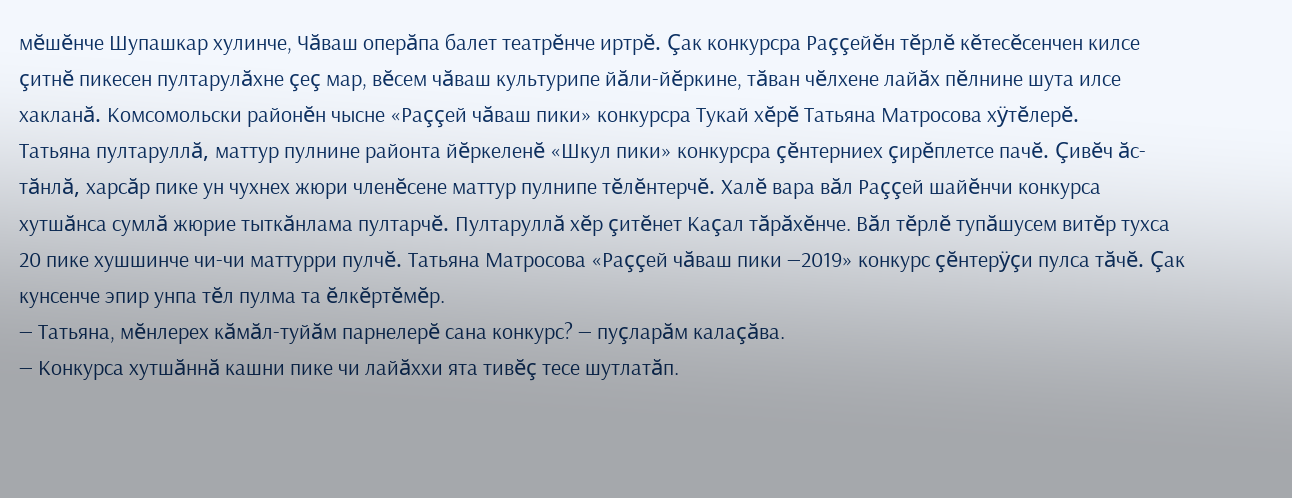мĕшĕнче Шупашкар хулинче, Чăваш оперăпа балет театрĕнче иртрĕ. Çак конкурсра Раççейĕн тĕрлĕ кĕтесĕсенчен килсе çитнĕ пикесен пултарулăхне çеç мар, вĕсем чăваш культурипе йăли-йĕркине, тăван чĕлхене лайăх пĕлнине шута илсе хакланă. Комсомольски районĕн чысне «Раççей чăваш пики» конкурсра Тукай хĕрĕ Татьяна Матросова хÿтĕлерĕ.
Татьяна пултаруллă, маттур пулнине районта йĕркеленĕ «Шкул пики» конкурсра çĕнтерниех çирĕплетсе пачĕ. Çивĕч ăс-тăнлă, харсăр пике ун чухнех жюри членĕсене маттур пулнипе тĕлĕнтерчĕ. Халĕ вара вăл Раççей шайĕнчи конкурса хутшăнса сумлă жюрие тыткăнлама пултарчĕ. Пултаруллă хĕр çитĕнет Каçал тăрăхĕнче. Вăл тĕрлĕ тупăшусем витĕр тухса 20 пике хушшинче чи-чи маттурри пулчĕ. Татьяна Матросова «Раççей чăваш пики —2019» конкурс çĕнтерÿçи пулса тăчĕ. Çак кунсенче эпир унпа тĕл пулма та ĕлкĕртĕмĕр.
— Татьяна, мĕнлерех кăмăл-туйăм парнелерĕ сана конкурс? — пуçларăм калаçăва.
— Конкурса хутшăннă кашни пике чи лайăххи ята тивĕç тесе шутлатăп.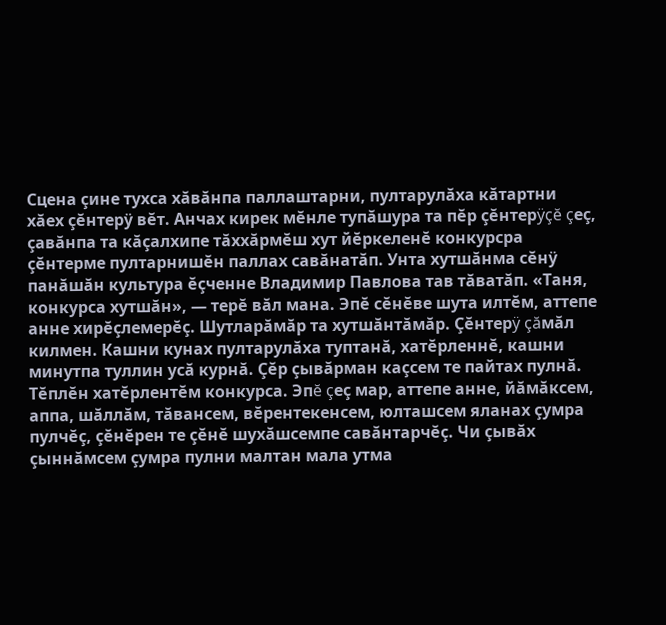Сцена çине тухса хăвăнпа паллаштарни, пултарулăха кăтартни хăех çĕнтерÿ вĕт. Анчах кирек мĕнле тупăшура та пĕр çĕнтерÿçĕ çеç, çавăнпа та кăçалхипе тăххăрмĕш хут йĕркеленĕ конкурсра çĕнтерме пултарнишĕн паллах савăнатăп. Унта хутшăнма сĕнÿ панăшăн культура ĕçченне Владимир Павлова тав тăватăп. «Таня, конкурса хутшăн», — терĕ вăл мана. Эпĕ сĕнĕве шута илтĕм, аттепе анне хирĕçлемерĕç. Шутларăмăр та хутшăнтăмăр. Çĕнтерÿ çăмăл килмен. Кашни кунах пултарулăха туптанă, хатĕрленнĕ, кашни минутпа туллин усă курнă. Çĕр çывăрман каçсем те пайтах пулнă. Тĕплĕн хатĕрлентĕм конкурса. Эпĕ çеç мар, аттепе анне, йăмăксем, аппа, шăллăм, тăвансем, вĕрентекенсем, юлташсем яланах çумра пулчĕç, çĕнĕрен те çĕнĕ шухăшсемпе савăнтарчĕç. Чи çывăх çыннăмсем çумра пулни малтан мала утма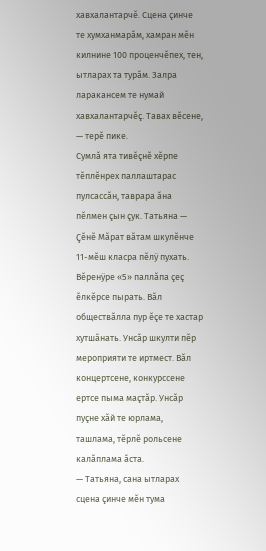хавхалантарчĕ. Сцена çинче те хумханмарăм, хамран мĕн килнине 100 проценчĕпех, тен, ытларах та турăм. Залра ларакансем те нумай хавхалантарчĕç. Тавах вĕсене, — терĕ пике.
Сумлă ята тивĕçнĕ хĕрпе тĕплĕнрех паллаштарас пулсассăн, таврара ăна пĕлмен çын çук. Татьяна — Çĕнĕ Мăрат вăтам шкулĕнче 11-мĕш класра пĕлÿ пухать. Вĕренÿре «5» паллăпа çеç ĕлкĕрсе пырать. Вăл обществăлла пур ĕçе те хастар хутшăнать. Унсăр шкулти пĕр мероприяти те иртмест. Вăл концертсене, конкурссене ертсе пыма маçтăр. Унсăр пуçне хăй те юрлама, ташлама, тĕрлĕ рольсене калăплама ăста.
— Татьяна, сана ытларах сцена çинче мĕн тума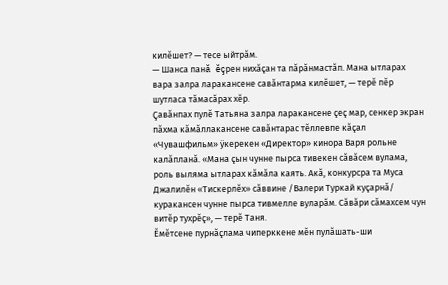килĕшет? — тесе ыйтрăм.
— Шанса панă ĕçрен нихăçан та пăрăнмастăп. Мана ытларах вара залра ларакансене савăнтарма килĕшет, — терĕ пĕр шутласа тăмасăрах хĕр.
Çавăнпах пулĕ Татьяна залра ларакансене çеç мар, сенкер экран пăхма кăмăллакансене савăнтарас тĕллевпе кăçал «Чувашфильм» ÿкерекен «Директор» кинора Варя рольне калăпланă. «Мана çын чунне пырса тивекен сăвăсем вулама, роль выляма ытларах кăмăла каять. Акă, конкурсра та Муса Джалилĕн «Тискерлĕх» сăввине /Валери Туркай куçарнă/ куракансен чунне пырса тивмелле вуларăм. Сăвăри сăмахсем чун витĕр тухрĕç», — терĕ Таня.
Ĕмĕтсене пурнăçлама чиперккене мĕн пулăшать-ши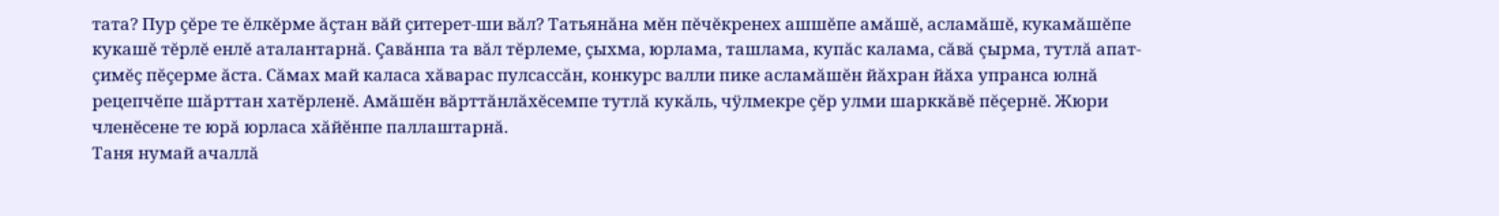тата? Пур çĕре те ĕлкĕрме ăçтан вăй çитерет-ши вăл? Татьянăна мĕн пĕчĕкренех ашшĕпе амăшĕ, асламăшĕ, кукамăшĕпе кукашĕ тĕрлĕ енлĕ аталантарнă. Çавăнпа та вăл тĕрлеме, çыхма, юрлама, ташлама, купăс калама, сăвă çырма, тутлă апат-çимĕç пĕçерме ăста. Сăмах май каласа хăварас пулсассăн, конкурс валли пике асламăшĕн йăхран йăха упранса юлнă рецепчĕпе шăрттан хатĕрленĕ. Амăшĕн вăрттăнлăхĕсемпе тутлă кукăль, чÿлмекре çĕр улми шарккăвĕ пĕçернĕ. Жюри членĕсене те юрă юрласа хăйĕнпе паллаштарнă.
Таня нумай ачаллă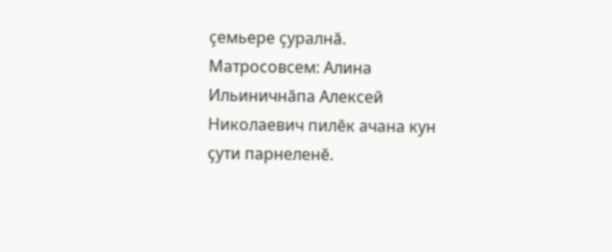çемьере çуралнă. Матросовсем: Алина Ильиничнăпа Алексей Николаевич пилĕк ачана кун çути парнеленĕ.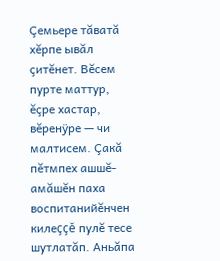Çемьере тăватă хĕрпе ывăл çитĕнет. Вĕсем пурте маттур, ĕçре хастар, вĕренÿре — чи малтисем. Çакă пĕтмпех ашшĕ-амăшĕн паха воспитанийĕнчен килеççĕ пулĕ тесе шутлатăп. Аньăпа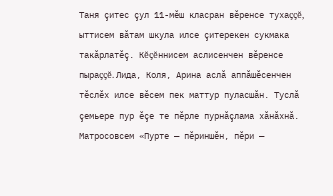Таня çитес çул 11-мĕш класран вĕренсе тухаççĕ, ыттисем вăтам шкула илсе çитерекен сукмака такăрлатĕç. Кĕçĕннисем аслисенчен вĕренсе пыраççĕ. Лида, Коля, Арина аслă аппăшĕсенчен тĕслĕх илсе вĕсем пек маттур пуласшăн. Туслă çемьере пур ĕçе те пĕрле пурнăçлама хăнăхнă. Матросовсем «Пурте — пĕриншĕн, пĕри —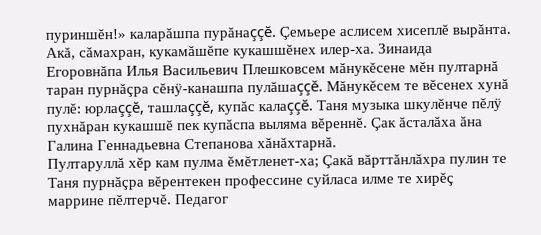пуриншĕн!» каларăшпа пурăнаççĕ. Çемьере аслисем хисеплĕ вырăнта. Акă, сăмахран, кукамăшĕпе кукашшĕнех илер-ха. Зинаида Егоровнăпа Илья Васильевич Плешковсем мăнукĕсене мĕн пултарнă таран пурнăçра сĕнÿ-канашпа пулăшаççĕ. Мăнукĕсем те вĕсенех хунă пулĕ: юрлаççĕ, ташлаççĕ, купăс калаççĕ. Таня музыка шкулĕнче пĕлÿ пухнăран кукашшĕ пек купăспа выляма вĕреннĕ. Çак ăсталăха ăна Галина Геннадьевна Степанова хăнăхтарнă.
Пултаруллă хĕр кам пулма ĕмĕтленет-ха; Çакă вăрттăнлăхра пулин те Таня пурнăçра вĕрентекен профессине суйласа илме те хирĕç маррине пĕлтерчĕ. Педагог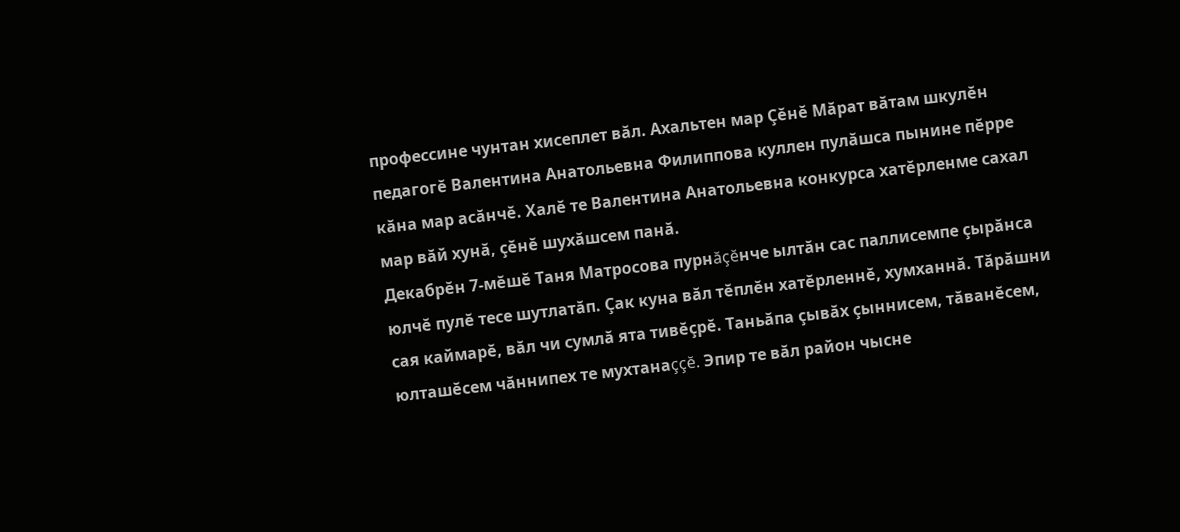профессине чунтан хисеплет вăл. Ахальтен мар Çĕнĕ Мăрат вăтам шкулĕн педагогĕ Валентина Анатольевна Филиппова куллен пулăшса пынине пĕрре кăна мар асăнчĕ. Халĕ те Валентина Анатольевна конкурса хатĕрленме сахал мар вăй хунă, çĕнĕ шухăшсем панă.
Декабрĕн 7-мĕшĕ Таня Матросова пурнăçĕнче ылтăн сас паллисемпе çырăнса юлчĕ пулĕ тесе шутлатăп. Çак куна вăл тĕплĕн хатĕрленнĕ, хумханнă. Тăрăшни сая каймарĕ, вăл чи сумлă ята тивĕçрĕ. Таньăпа çывăх çыннисем, тăванĕсем, юлташĕсем чăннипех те мухтанаççĕ. Эпир те вăл район чысне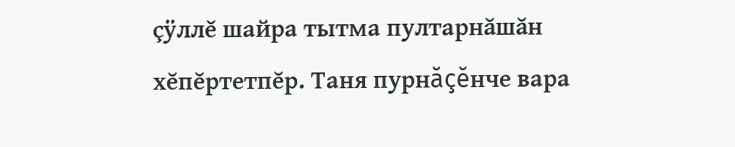çÿллĕ шайра тытма пултарнăшăн хĕпĕртетпĕр. Таня пурнăçĕнче вара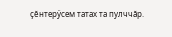çĕнтерÿсем татах та пулччăр.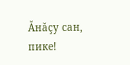Ăнăçу сан, пике!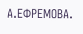А.ЕФРЕМОВА.